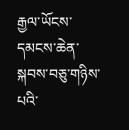རྒྱལ་ཡོངས་དམངས་ཆེན་སྐབས་བཅུ་གཉིས་པའི་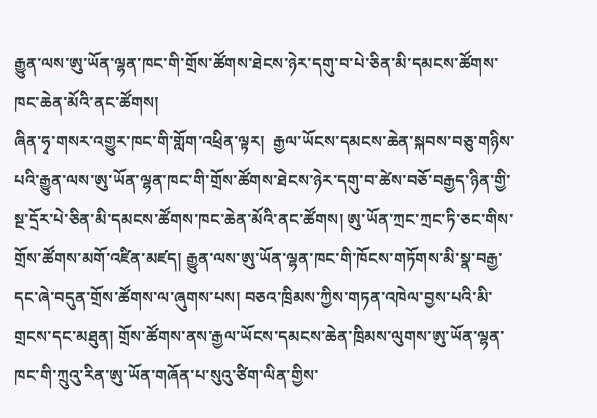རྒྱུན་ལས་ཨུ་ཡོན་ལྷན་ཁང་གི་གྲོས་ཚོགས་ཐེངས་ཉེར་དགུ་བ་པེ་ཅིན་མི་དམངས་ཚོགས་ཁང་ཆེན་མོའི་ནང་ཚོགས།
ཞིན་ཧྭ་གསར་འགྱུར་ཁང་གི་གློག་འཕྲིན་ལྟར།  རྒྱལ་ཡོངས་དམངས་ཆེན་སྐབས་བཅུ་གཉིས་པའི་རྒྱུན་ལས་ཨུ་ཡོན་ལྷན་ཁང་གི་གྲོས་ཚོགས་ཐེངས་ཉེར་དགུ་བ་ཚེས་བཅོ་བརྒྱད་ཉིན་གྱི་སྔ་དྲོར་པེ་ཅིན་མི་དམངས་ཚོགས་ཁང་ཆེན་མོའི་ནང་ཚོགས། ཨུ་ཡོན་ཀྲང་ཀྲང་ཏི་ཅང་གིས་གྲོས་ཚོགས་མགོ་འཛིན་མཛད། རྒྱུན་ལས་ཨུ་ཡོན་ལྷན་ཁང་གི་ཁོངས་གཏོགས་མི་སྣ་བརྒྱ་དང་ཞེ་བདུན་གྲོས་ཚོགས་ལ་ཞུགས་པས། བཅའ་ཁྲིམས་ཀྱིས་གཏན་འཁེལ་བྱས་པའི་མི་གྲངས་དང་མཐུན། གྲོས་ཚོགས་ནས་རྒྱལ་ཡོངས་དམངས་ཆེན་ཁྲིམས་ལུགས་ཨུ་ཡོན་ལྷན་ཁང་གི་ཀྲུའུ་རིན་ཨུ་ཡོན་གཞོན་པ་སུའུ་ཙིག་ལིན་གྱིས་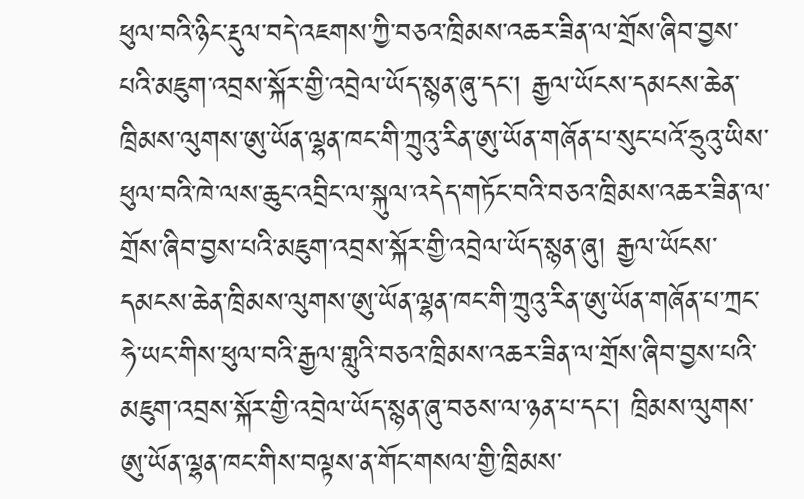ཕུལ་བའི་ཉིང་རྡུལ་བདེ་འཇགས་ཀྱི་བཅའ་ཁྲིམས་འཆར་ཟིན་ལ་གྲོས་ཞིབ་བྱས་པའི་མཇུག་འབྲས་སྐོར་གྱི་འབྲེལ་ཡོད་སྙན་ཞུ་དང་། རྒྱལ་ཡོངས་དམངས་ཆེན་ཁྲིམས་ལུགས་ཨུ་ཡོན་ལྷན་ཁང་གི་ཀྲུའུ་རིན་ཨུ་ཡོན་གཞོན་པ་སུང་པའོ་ཧྲུའུ་ཡིས་ཕུལ་བའི་ཁེ་ལས་ཆུང་འབྲིང་ལ་སྐུལ་འདེད་གཏོང་བའི་བཅའ་ཁྲིམས་འཆར་ཟིན་ལ་གྲོས་ཞིབ་བྱས་པའི་མཇུག་འབྲས་སྐོར་གྱི་འབྲེལ་ཡོད་སྙན་ཞུ། རྒྱལ་ཡོངས་དམངས་ཆེན་ཁྲིམས་ལུགས་ཨུ་ཡོན་ལྷན་ཁང་གི་ཀྲུའུ་རིན་ཨུ་ཡོན་གཞོན་པ་ཀྲང་ཧེ་ཡང་གིས་ཕུལ་བའི་རྒྱལ་གླུའི་བཅའ་ཁྲིམས་འཆར་ཟིན་ལ་གྲོས་ཞིབ་བྱས་པའི་མཇུག་འབྲས་སྐོར་གྱི་འབྲེལ་ཡོད་སྙན་ཞུ་བཅས་ལ་ཉན་པ་དང་། ཁྲིམས་ལུགས་ཨུ་ཡོན་ལྷན་ཁང་གིས་བལྟས་ན་གོང་གསལ་གྱི་ཁྲིམས་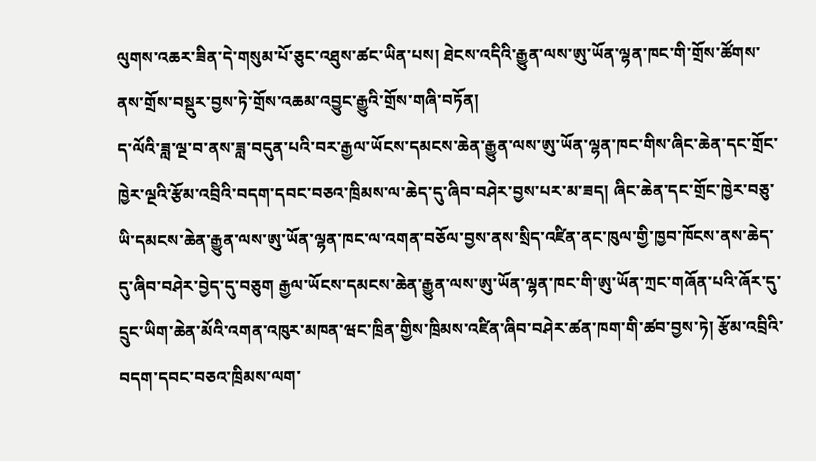ལུགས་འཆར་ཟིན་དེ་གསུམ་པོ་ཅུང་འཐུས་ཚང་ཡིན་པས། ཐེངས་འདིའི་རྒྱུན་ལས་ཨུ་ཡོན་ལྷན་ཁང་གི་གྲོས་ཚོགས་ནས་གྲོས་བསྡུར་བྱས་ཏེ་གྲོས་འཆམ་འབྱུང་རྒྱུའི་གྲོས་གཞི་བཏོན།
ད་ལོའི་ཟླ་ལྔ་བ་ནས་ཟླ་བདུན་པའི་བར་རྒྱལ་ཡོངས་དམངས་ཆེན་རྒྱུན་ལས་ཨུ་ཡོན་ལྷན་ཁང་གིས་ཞིང་ཆེན་དང་གྲོང་ཁྱེར་ལྔའི་རྩོམ་འབྲིའི་བདག་དབང་བཅའ་ཁྲིམས་ལ་ཆེད་དུ་ཞིབ་བཤེར་བྱས་པར་མ་ཟད། ཞིང་ཆེན་དང་གྲོང་ཁྱེར་བཅུ་ཡི་དམངས་ཆེན་རྒྱུན་ལས་ཨུ་ཡོན་ལྷན་ཁང་ལ་འགན་བཅོལ་བྱས་ནས་སྲིད་འཛིན་ནང་ཁུལ་གྱི་ཁྱབ་ཁོངས་ནས་ཆེད་དུ་ཞིབ་བཤེར་བྱེད་དུ་བཅུག རྒྱལ་ཡོངས་དམངས་ཆེན་རྒྱུན་ལས་ཨུ་ཡོན་ལྷན་ཁང་གི་ཨུ་ཡོན་ཀྲང་གཞོན་པའི་ཞོར་དུ་དྲུང་ཡིག་ཆེན་མོའི་འགན་འཁུར་མཁན་ཝང་ཁྲིན་གྱིས་ཁྲིམས་འཛིན་ཞིབ་བཤེར་ཚན་ཁག་གི་ཚབ་བྱས་ཏེ། རྩོམ་འབྲིའི་བདག་དབང་བཅའ་ཁྲིམས་ལག་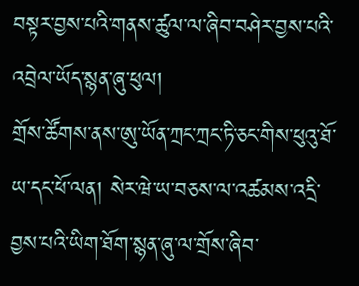བསྟར་བྱས་པའི་གནས་ཚུལ་ལ་ཞིབ་བཤེར་བྱས་པའི་འབྲེལ་ཡོད་སྙན་ཞུ་ཕུལ།
གྲོས་ཚོགས་ནས་ཨུ་ཡོན་ཀྲང་ཀྲང་ཏི་ཅང་གིས་ཕུའུ་ཐོ་ཡ་དང་ཕོ་ལན། སེར་ཝེ་ཡ་བཅས་ལ་འཚམས་འདྲི་བྱས་པའི་ཡིག་ཐོག་སྙན་ཞུ་ལ་གྲོས་ཞིབ་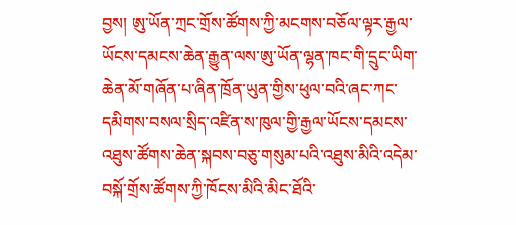བྱས། ཨུ་ཡོན་ཀྲང་གྲོས་ཚོགས་ཀྱི་མངགས་བཅོལ་ལྟར་རྒྱལ་ཡོངས་དམངས་ཆེན་རྒྱུན་ལས་ཨུ་ཡོན་ལྷན་ཁང་གི་དྲུང་ཡིག་ཆེན་མོ་གཞོན་པ་ཞིན་ཁྲོན་ཡུན་གྱིས་ཕུལ་བའི་ཞང་ཀང་དམིགས་བསལ་སྲིད་འཛིན་ས་ཁུལ་གྱི་རྒྱལ་ཡོངས་དམངས་འཐུས་ཚོགས་ཆེན་སྐབས་བཅུ་གསུམ་པའི་འཐུས་མིའི་འདེམ་བསྐོ་གྲོས་ཚོགས་ཀྱི་ཁོངས་མིའི་མིང་ཐོའི་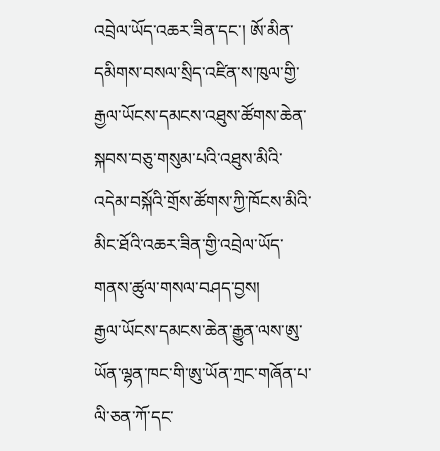འབྲེལ་ཡོད་འཆར་ཟིན་དང་། ཨོ་མིན་དམིགས་བསལ་སྲིད་འཛིན་ས་ཁུལ་གྱི་རྒྱལ་ཡོངས་དམངས་འཐུས་ཚོགས་ཆེན་སྐབས་བཅུ་གསུམ་པའི་འཐུས་མིའི་འདེམ་བསྐོའི་གྲོས་ཚོགས་ཀྱི་ཁོངས་མིའི་མིང་ཐོའི་འཆར་ཟིན་གྱི་འབྲེལ་ཡོད་གནས་ཚུལ་གསལ་བཤད་བྱས།
རྒྱལ་ཡོངས་དམངས་ཆེན་རྒྱུན་ལས་ཨུ་ཡོན་ལྷན་ཁང་གི་ཨུ་ཡོན་ཀྲང་གཞོན་པ་ལི་ཅན་ཀོ་དང་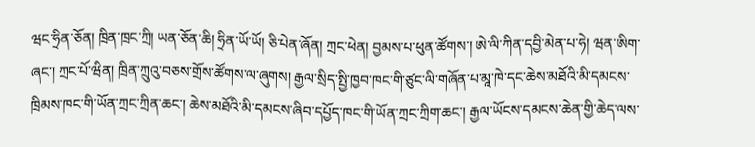ཝང་ཧྲིན་ཅོན། ཁྲིན་ཁྲང་ཀྲི། ཡན་ཅོན་ཆི། ཧྲིན་ཡོ་ཡོ། ཅི་པེན་ཞོན། ཀྲང་ཕེན། བྱམས་པ་ཕུན་ཚོགས་། ཨེ་ལི་ཀིན་དབྱི་མེན་པ་ཧེ། ཝན་ཨིག་ཞང་། ཀྲང་པོ་ཝིན། ཁྲིན་ཀྲུའུ་བཅས་གྲོས་ཚོགས་ལ་ཞུགས། རྒྱལ་སྲིད་སྤྱི་ཁྱབ་ཁང་གི་ཙུང་ལི་གཞོན་པ་མཱ་ཁེ་དང་ཆེས་མཐོའི་མི་དམངས་ཁྲིམས་ཁང་གི་ཡོན་ཀྲང་ཀྲིན་ཆང་། ཆེས་མཐོའི་མི་དམངས་ཞིབ་དཔྱོད་ཁང་གི་ཡོན་ཀྲང་ཀྲིག་ཆང་། རྒྱལ་ཡོངས་དམངས་ཆེན་གྱི་ཆེད་ལས་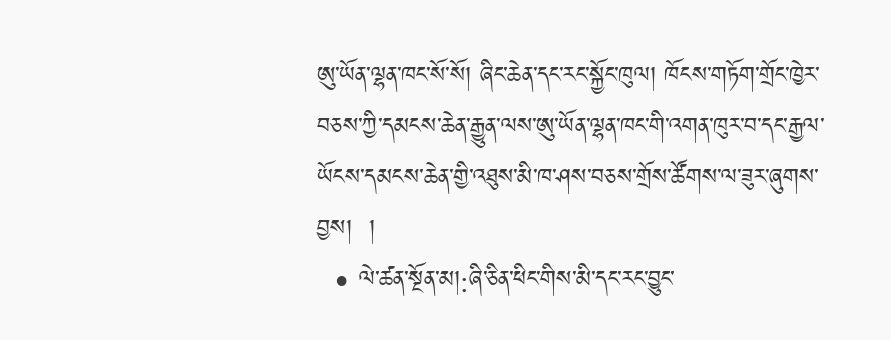ཨུ་ཡོན་ལྷན་ཁང་སོ་སོ། ཞིང་ཆེན་དང་རང་སྐྱོང་ཁུལ། ཁོངས་གཏོག་གྲོང་ཁྱེར་བཅས་ཀྱི་དམངས་ཆེན་རྒྱུན་ལས་ཨུ་ཡོན་ལྷན་ཁང་གི་འགན་ཁུར་བ་དང་རྒྱལ་ཡོངས་དམངས་ཆེན་གྱི་འཐུས་མི་ཁ་ཤས་བཅས་གྲོས་ཚོགས་ལ་ཟུར་ཞུགས་བྱས།  །
  • ལེ་ཚན་སྔོན་མ།:ཞི་ཅིན་ཕིང་གིས་མི་དང་རང་བྱུང་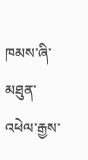ཁམས་ཞི་མཐུན་འཕེལ་རྒྱས་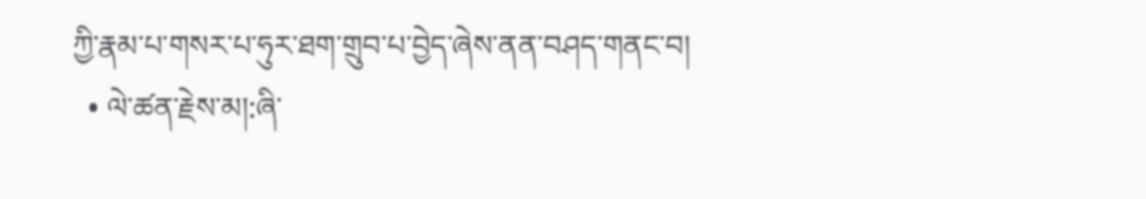ཀྱི་རྣམ་པ་གསར་པ་ཧུར་ཐག་གྲུབ་པ་བྱེད་ཞེས་ནན་བཤད་གནང་བ།
  • ལེ་ཚན་རྗེས་མ།:ཞི་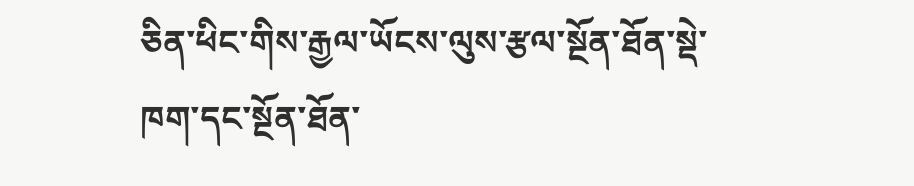ཅིན་ཕིང་གིས་རྒྱལ་ཡོངས་ལུས་རྩལ་སྔོན་ཐོན་སྡེ་ཁག་དང་སྔོན་ཐོན་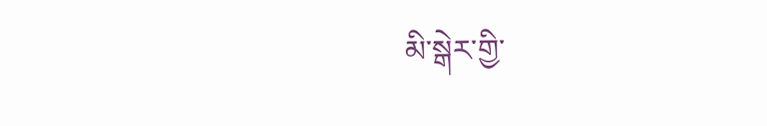མི་སྒེར་གྱི་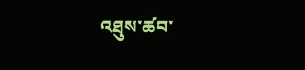འཐུས་ཚབ་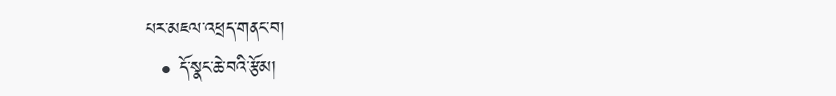པར་མཇལ་འཕྲད་གནང་བ།
  • དོ་སྣང་ཆེ་བའི་རྩོམ།